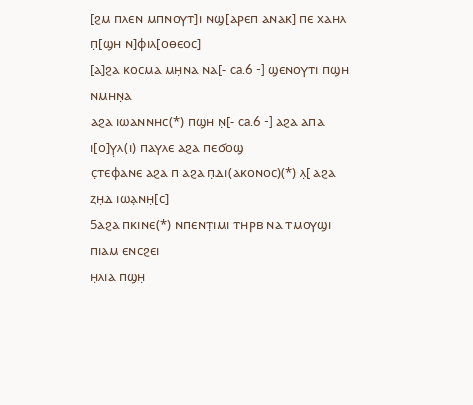[ϩⲙ ⲡⲗⲉⲛ ⲙⲡⲛⲟⲩⲧ]ⲓ ⲛϣ[ⲁⲣⲉⲡ ⲁⲛⲁⲕ] ⲡⲉ ⲭⲁⲏⲗ ⲡ̣[ϣⲏ ⲛ]ⲫⲓⲗ[ⲟⲑⲉⲟⲥ]
[ⲁ]ϩⲁ ⲕⲟⲥⲙⲁ ⲙⲏ̣ⲛⲁ ⲛⲁ[- ca.6 -] ϣⲉⲛⲟⲩⲧⲓ ⲡϣⲏ ⲛⲙⲏⲛ̣ⲁ
ⲁϩⲁ ⲓⲱⲁⲛⲛⲏⲥ(*) ⲡϣⲏ ⲛ̣[- ca.6 -] ⲁϩⲁ ⲁⲡⲁ ⲓ[ⲟ]ⲩ̣ⲗ(ⲓ) ⲡⲁⲩⲗⲉ ⲁϩⲁ ⲡⲉϭⲟϣ
ⲥ̣ⲧⲉⲫⲁⲛⲉ ⲁϩⲁ ⲡ ⲁϩⲁ ⲡ̣ⲇⲓ(ⲁⲕⲟⲛⲟⲥ)(*) ⲗ̣[ ⲁϩⲁ ⲍⲏ̣ⲇ ⲓⲱⲁ̣ⲛⲏ̣[ⲥ]
5ⲁϩⲁ ⲡⲕⲓⲛⲉ(*) ⲛⲡⲉⲛⲧ̣ⲓⲙⲓ ⲧⲏⲣⲃ ⲛⲁ ⲧⲙⲟⲩϣⲓ ⲡⲓⲁⲙ ⲉⲛⲥϩⲉⲓ
ⲏ̣ⲗⲓⲁ ⲡϣⲏ̣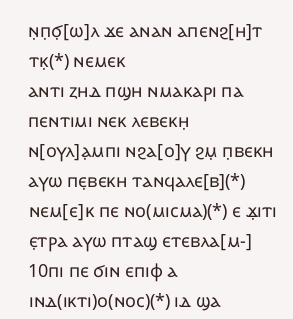ⲛ̣ⲡ̣ϭ̣[ⲱ]ⲗ ϫⲉ ⲁⲛⲁⲛ ⲁⲡⲉⲛϩ[ⲏ]ⲧ ⲧⲕ̣(*) ⲛⲉⲙⲉⲕ
ⲁⲛⲧⲓ ⲍⲏⲇ ⲡϣⲏ ⲛⲙⲁⲕⲁⲣⲓ ⲡⲁ ⲡⲉⲛⲧⲓⲙⲓ ⲛⲉⲕ ⲗⲉⲃⲉⲕⲏ̣
ⲛ[ⲟⲩⲗ]ⲁ̣ⲙⲡⲓ ⲛϩⲁ[ⲟ]ⲩ ϩⲙ̣ ⲡ̣ⲃⲉⲕⲏ ⲁⲩⲱ ⲡⲉ̣ⲃⲉⲕⲏ ⲧⲁⲛϥⲁⲗⲉ[ⲃ](*)
ⲛⲉⲙ[ⲉ]ⲕ ⲡⲉ ⲛⲟ(ⲙⲓⲥⲙⲁ)(*) ⲉ ϫ̣ⲓⲧⲓ ⲉ̣ⲧⲣⲁ ⲁⲩⲱ ⲡⲧⲁϣ ⲉⲧⲉⲃⲗⲁ[ⲙ-]
10ⲡⲓ ⲡⲉ ϭⲓⲛ ⲉⲡⲓⲫ ⲁ ⲓⲛⲇ(ⲓⲕⲧⲓ)ⲟ(ⲛⲟⲥ)(*) ⲓⲇ ϣⲁ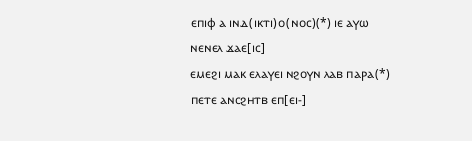ⲉⲡⲓⲫ ⲁ ⲓⲛⲇ(ⲓⲕⲧⲓ)ⲟ(ⲛⲟⲥ)(*) ⲓⲉ ⲁⲩⲱ ⲛⲉⲛⲉⲗ ϫⲁⲉ[ⲓⲥ]
ⲉⲙⲉϩⲓ ⲙⲁⲕ ⲉⲗⲁⲩⲉⲓ ⲛϩⲟⲩⲛ ⲗⲁⲃ ⲡⲁⲣⲁ(*) ⲡⲉⲧⲉ ⲁⲛⲥϩⲏⲧⲃ ⲉⲡ[ⲉⲓ-]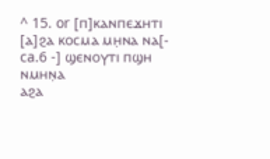^ 15. or [ⲡ]ⲕⲁⲛⲡⲉϫⲏⲧⲓ
[ⲁ]ϩⲁ ⲕⲟⲥⲙⲁ ⲙⲏ̣ⲛⲁ ⲛⲁ[- ca.6 -] ϣⲉⲛⲟⲩⲧⲓ ⲡϣⲏ ⲛⲙⲏⲛ̣ⲁ
ⲁϩⲁ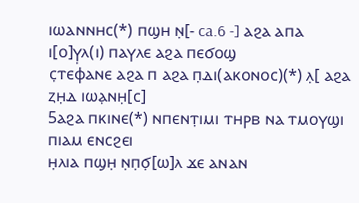ⲓⲱⲁⲛⲛⲏⲥ(*) ⲡϣⲏ ⲛ̣[- ca.6 -] ⲁϩⲁ ⲁⲡⲁ ⲓ[ⲟ]ⲩ̣ⲗ(ⲓ) ⲡⲁⲩⲗⲉ ⲁϩⲁ ⲡⲉϭⲟϣ
ⲥ̣ⲧⲉⲫⲁⲛⲉ ⲁϩⲁ ⲡ ⲁϩⲁ ⲡ̣ⲇⲓ(ⲁⲕⲟⲛⲟⲥ)(*) ⲗ̣[ ⲁϩⲁ ⲍⲏ̣ⲇ ⲓⲱⲁ̣ⲛⲏ̣[ⲥ]
5ⲁϩⲁ ⲡⲕⲓⲛⲉ(*) ⲛⲡⲉⲛⲧ̣ⲓⲙⲓ ⲧⲏⲣⲃ ⲛⲁ ⲧⲙⲟⲩϣⲓ ⲡⲓⲁⲙ ⲉⲛⲥϩⲉⲓ
ⲏ̣ⲗⲓⲁ ⲡϣⲏ̣ ⲛ̣ⲡ̣ϭ̣[ⲱ]ⲗ ϫⲉ ⲁⲛⲁⲛ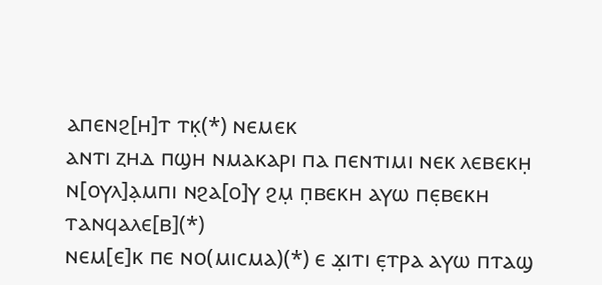ⲁⲡⲉⲛϩ[ⲏ]ⲧ ⲧⲕ̣(*) ⲛⲉⲙⲉⲕ
ⲁⲛⲧⲓ ⲍⲏⲇ ⲡϣⲏ ⲛⲙⲁⲕⲁⲣⲓ ⲡⲁ ⲡⲉⲛⲧⲓⲙⲓ ⲛⲉⲕ ⲗⲉⲃⲉⲕⲏ̣
ⲛ[ⲟⲩⲗ]ⲁ̣ⲙⲡⲓ ⲛϩⲁ[ⲟ]ⲩ ϩⲙ̣ ⲡ̣ⲃⲉⲕⲏ ⲁⲩⲱ ⲡⲉ̣ⲃⲉⲕⲏ ⲧⲁⲛϥⲁⲗⲉ[ⲃ](*)
ⲛⲉⲙ[ⲉ]ⲕ ⲡⲉ ⲛⲟ(ⲙⲓⲥⲙⲁ)(*) ⲉ ϫ̣ⲓⲧⲓ ⲉ̣ⲧⲣⲁ ⲁⲩⲱ ⲡⲧⲁϣ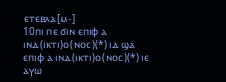ⲉⲧⲉⲃⲗⲁ[ⲙ-]
10ⲡⲓ ⲡⲉ ϭⲓⲛ ⲉⲡⲓⲫ ⲁ ⲓⲛⲇ(ⲓⲕⲧⲓ)ⲟ(ⲛⲟⲥ)(*) ⲓⲇ ϣⲁ ⲉⲡⲓⲫ ⲁ ⲓⲛⲇ(ⲓⲕⲧⲓ)ⲟ(ⲛⲟⲥ)(*) ⲓⲉ ⲁⲩⲱ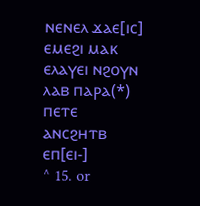ⲛⲉⲛⲉⲗ ϫⲁⲉ[ⲓⲥ]
ⲉⲙⲉϩⲓ ⲙⲁⲕ ⲉⲗⲁⲩⲉⲓ ⲛϩⲟⲩⲛ ⲗⲁⲃ ⲡⲁⲣⲁ(*) ⲡⲉⲧⲉ ⲁⲛⲥϩⲏⲧⲃ ⲉⲡ[ⲉⲓ-]
^ 15. or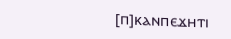[ⲡ]ⲕⲁⲛⲡⲉϫⲏⲧⲓ